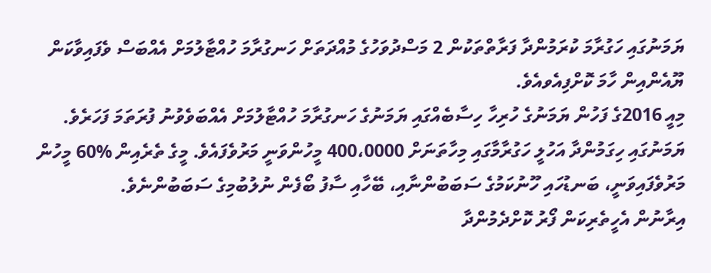ޔަމަނުގައި ހަގުރާމަ ކުރަމުންދާ ފަރާތްތަކުން 2 މަސްދުވަހުގެ މުއްދަތަށް ހަނގުރާމަ ހުއްޓާލުމަށް އެއްބަސް ވެފައިވާކަން ޔޫއެންއިން ހާމަ ކޮށްފިއެވއެވެ.
މިއީ 2016ގެ ފަހުން ޔަމަނުގެ ހުރިހާ ހިސާބެއްގައި ޔަމަނުގެ ހަނގުރާމަ ހުއްޓާލުމަށް އެއްބަވެވުނު ފުރަތަމަ ފަހަރެވެ. ޔަމަނުގައި ހިގަމުންދާ އަހުލީ ހަގުރާމާގައި މިހާތަނަށް 400،0000 މީހުންވަނީ މަރުވެފައެވެ. މީގެ ތެރެއިން %60 މީހުން މަރުވެފައިވަނީ، ބަނޑުހައި ހޫނުކަމުގެ ސަބަބުންނާއި، ބޭހާއި ސާފު ބޯފެން ނުލުބުމިގެ ސަބަބުންނެވެ.
އިރާނުން އެހީތެރިކަން ފޯރު ކޮށްދެމުންދާ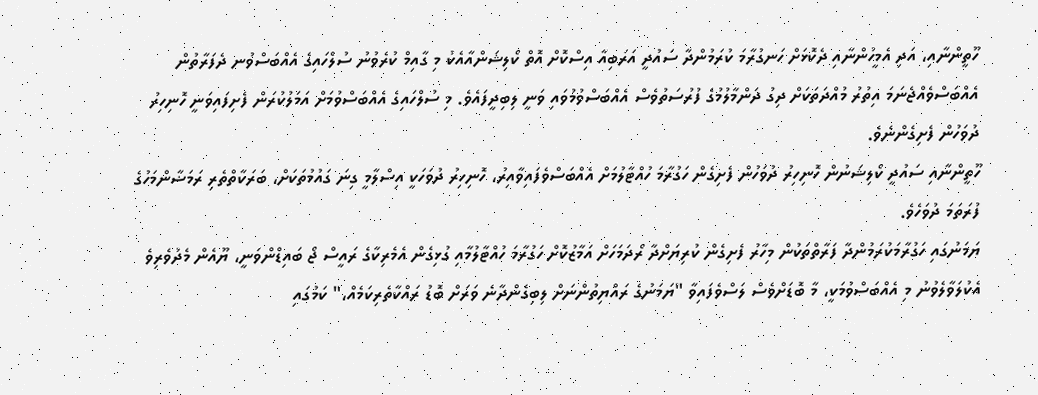ހޫތީންނާއި، އަދި އެމީހުންނާއި ދެކޮޅަށް ހަނގުރާމަ ކުރަމުންދާ ސައުދީ އަރަބިއާ އިސްކޮށް އޮތް ކޯލިޝަންއާއެކު މި ގާއިމް ކުރެވުނު ސުލްހައިގެ އެއްބަސްވުނ ދެފަރާތުން އެއްބަސްވެއްޖެނަމަ އިތުރު މުއްދަތަކަށް ދިގު ދަންމާލުމުގެ ފުރުސަތުވެސް އެއްބަސްވުމުވައި ވަނީ ލިބިދީފައެވެ. މި ސުލްހައިގެ އެއްބަސްވުމަށް އަމަލުކުރަން ފެށިފައިވަނީ ހޮނިހިރު ދުވަހުން ފެށިގެންނެވެ.
ހޫތީންނާއި ސައުދީ ކޯލިޝަނުން ހޮނިހިރު ދުވަހުން ފެށިގެން ހަގުރާމަ ހުއްޓާލުމަށް އެއްބަސްވެފައިވާއިރު، ހޮނިހިރު ދުވަހަކީ އިސްލާމީ ގިނަ ގައުމުތަކަށް، ބަރަކާތްތެރި ރަމަޟާންމަހުގެ ފުރަތަމަ ދުވަހެވެ.
ޔަމަނުގައި ހަގުރާމަކުރަމުންދާ ފަރާތްތަކުން މިހާރު ފެށިގެން ކުރިޔަށްދާ ރޯދަމަހަށް އަމާޒުކޮށް ހަގުރާމަ ހުއްޓާލުމާއި ގުޅިގެން އެމެރިކާގެ ރައީސް ޖޯ ބައިޑްންވަނީ، ޔޫއެން މެދުވެރިވެ އެކުލަވާލެވުނު މި އެއްބަސްވުމަކީ، މާ ބޮޑަށްވެސް ލަސްވެފައިވާ "ޔަމަނުގެ ރައްޔިތުންނަށް ލިބިގެންދާނެ ވަރަށް ބޮޑު ރައްކާތެރިކަމެއް،" ކަމުގައި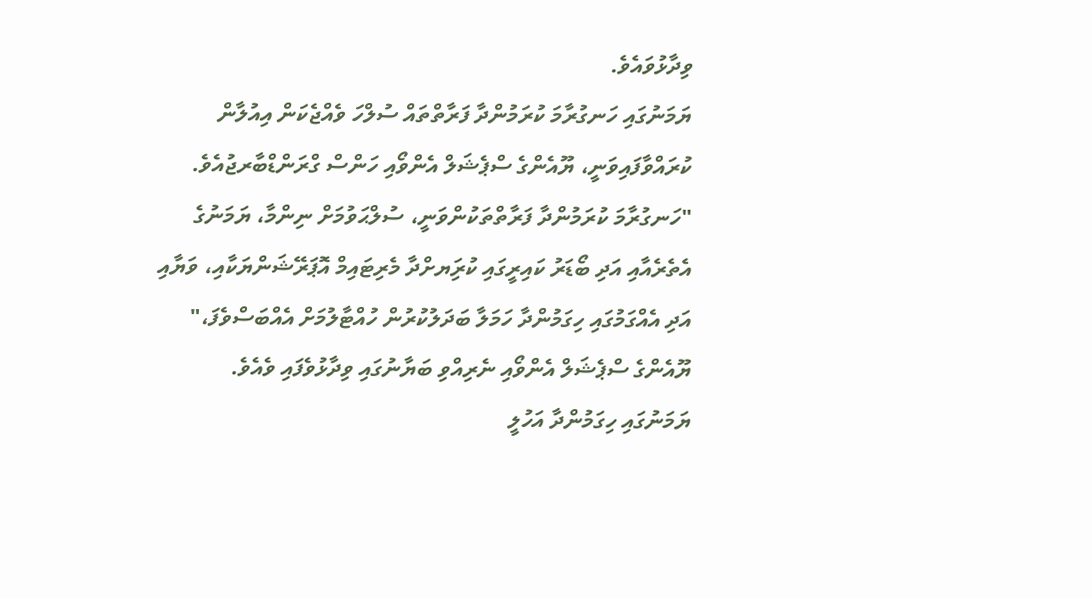ވިދާޅުވައެވެ.
ޔަމަނުގައި ހަނގުރާމަ ކުރަމުންދާ ފަރާތްތައް ސުލްހަ ވެއްޖެކަން އިއުލާން ކުރައްވާފައިވަނީ، ޔޫއެންގެ ސްޕެޝަލް އެންވޯއި ހަންސް ގްރަންޑްބާރޖުއެވެ.
"ހަނގުރާމަ ކުރަމުންދާ ފަރާތްތަކުންވަނީ، ސުލްޙަވުމަށް ނިންމާ، ޔަމަނުގެ އެތެރެއާއި އަދި ބޯޑަރު ކައިރީގައި ކުރިަޔށްދާ މެރިޓައިމް އޮޕަރޭޝަންޔަކާއި، ވަޔާއި އަދި އެއްގަމުގައި ހިގަމުންދާ ހަމަލާ ބަދަލުކުރުން ހުއްޓާލުމަށް އެއްބަސްވެފަ،" ޔޫއެންގެ ސްޕެޝަލް އެންވޯއި ނެރިއްވި ބަޔާނުގައި ވިދާޅުވެފައި ވެއެވެ.
ޔަމަނުގައި ހިގަމުންދާ އަހުލީ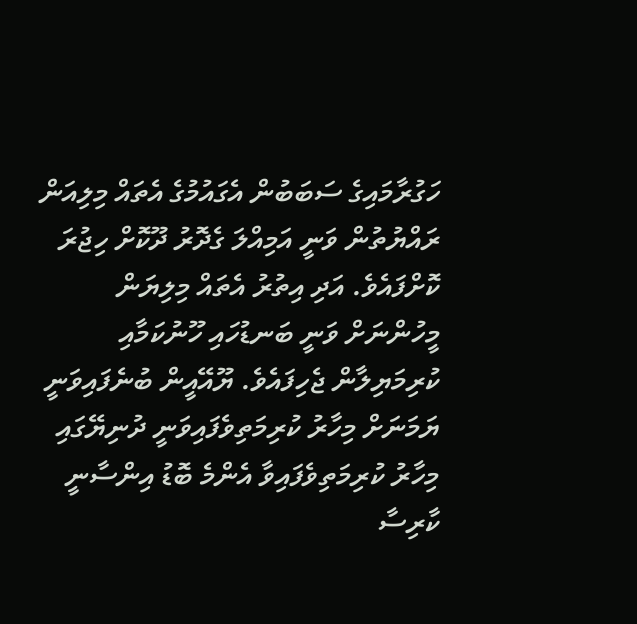ހަގުރާމައިގެ ސަބަބުން އެގައުމުގެ އެތައް މިލިއަން ރައްޔުތުން ވަނީ އަމިއްލަ ގެދޮރު ދޫކޮށް ހިޖުރަ ކޮށްފައެވެ. އަދި އިތުރު އެތައް މިލިޔަން މީހުންނަށް ވަނީ ބަނޑުހައި ހޫނުކަމާއި ކުރިމަޔިލާން ޖެހިފައެވެ. ޔޫއޭއީން ބުނެފައިވަނީ ޔަމަނަށް މިހާރު ކުރިމަތިވެފައިވަނީ ދުނިޔޭގައި މިހާރު ކުރިމަތިވެފައިވާ އެންމެ ބޮޑު އިންސާނީ ކާރިސާ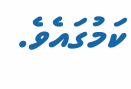ކަމުގައެވެ.